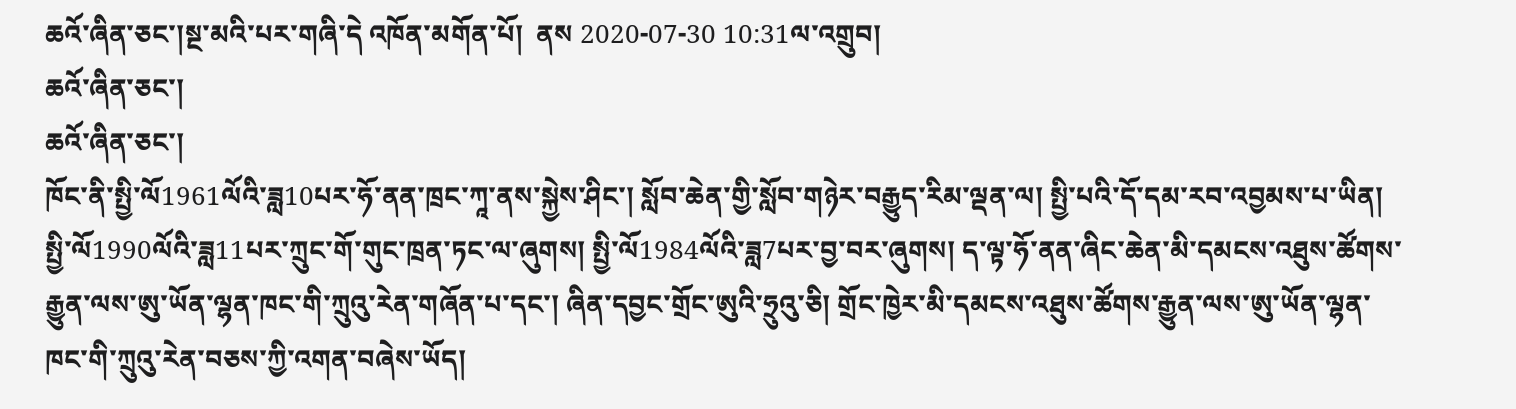ཆའོ་ཞིན་ཅང་།སྔ་མའི་པར་གཞི་དེ འཁོན་མགོན་པོ།  ནས 2020-07-30 10:31ལ་འགྲུབ།
ཆའོ་ཞིན་ཅང་།
ཆའོ་ཞིན་ཅང་།
ཁོང་ནི་སྤྱི་ལོ1961ལོའི་ཟླ10པར་ཧོ་ནན་ཁྲང་ཀཱ་ནས་སྐྱེས་ཤིང་། སློབ་ཆེན་གྱི་སློབ་གཉེར་བརྒྱུད་རིམ་ལྡན་ལ། སྤྱི་པའི་དོ་དམ་རབ་འབྱམས་པ་ཡིན། སྤྱི་ལོ1990ལོའི་ཟླ11པར་ཀྲུང་གོ་གུང་ཁྲན་ཏང་ལ་ཞུགས། སྤྱི་ལོ1984ལོའི་ཟླ7པར་བྱ་བར་ཞུགས། ད་ལྟ་ཧོ་ནན་ཞིང་ཆེན་མི་དམངས་འཐུས་ཚོགས་རྒྱུན་ལས་ཨུ་ཡོན་ལྷན་ཁང་གི་ཀྲུའུ་རེན་གཞོན་པ་དང་། ཞིན་དབྱང་གྲོང་ཨུའི་ཧྲུའུ་ཅི། གྲོང་ཁྱེར་མི་དམངས་འཐུས་ཚོགས་རྒྱུན་ལས་ཨུ་ཡོན་ལྷན་ཁང་གི་ཀྲུའུ་རེན་བཅས་ཀྱི་འགན་བཞེས་ཡོད།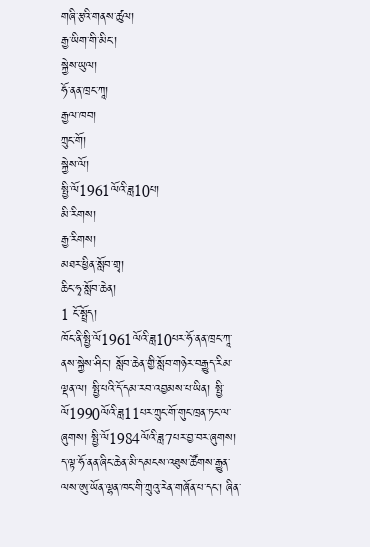གཞི་རྩའི་གནས་ཚུལ།
རྒྱ་ཡིག་གི་མིང་།
སྐྱེས་ཡུལ།
ཧོ་ནན་ཁྲང་ཀཱ།
རྒྱལ་ཁབ།
ཀྲུང་གོ།
སྐྱེས་ལོ།
སྤྱི་ལོ1961ལོའི་ཟླ10པ།
མི་རིགས།
རྒྱ་རིགས།
མཐར་ཕྱིན་སློབ་གྲྭ།
ཆིང་ཧྭ་སློབ་ཆེན།
1 ངོ་སྤྲོད།
ཁོང་ནི་སྤྱི་ལོ1961ལོའི་ཟླ10པར་ཧོ་ནན་ཁྲང་ཀཱ་ནས་སྐྱེས་ཤིང་། སློབ་ཆེན་གྱི་སློབ་གཉེར་བརྒྱུད་རིམ་ལྡན་ལ། སྤྱི་པའི་དོ་དམ་རབ་འབྱམས་པ་ཡིན། སྤྱི་ལོ1990ལོའི་ཟླ11པར་ཀྲུང་གོ་གུང་ཁྲན་ཏང་ལ་ཞུགས། སྤྱི་ལོ1984ལོའི་ཟླ7པར་བྱ་བར་ཞུགས།
ད་ལྟ་ཧོ་ནན་ཞིང་ཆེན་མི་དམངས་འཐུས་ཚོགས་རྒྱུན་ལས་ཨུ་ཡོན་ལྷན་ཁང་གི་ཀྲུའུ་རེན་གཞོན་པ་དང་། ཞིན་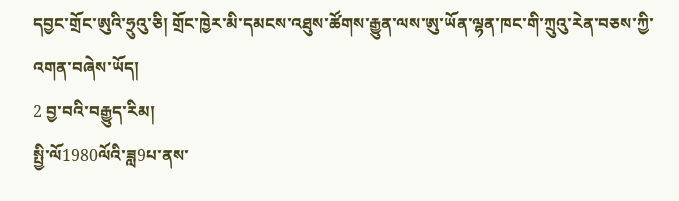དབྱང་གྲོང་ཨུའི་ཧྲུའུ་ཅི། གྲོང་ཁྱེར་མི་དམངས་འཐུས་ཚོགས་རྒྱུན་ལས་ཨུ་ཡོན་ལྷན་ཁང་གི་ཀྲུའུ་རེན་བཅས་ཀྱི་འགན་བཞེས་ཡོད།
2 བྱ་བའི་བརྒྱུད་རིམ།
སྤྱི་ལོ1980ལོའི་ཟླ9པ་ནས་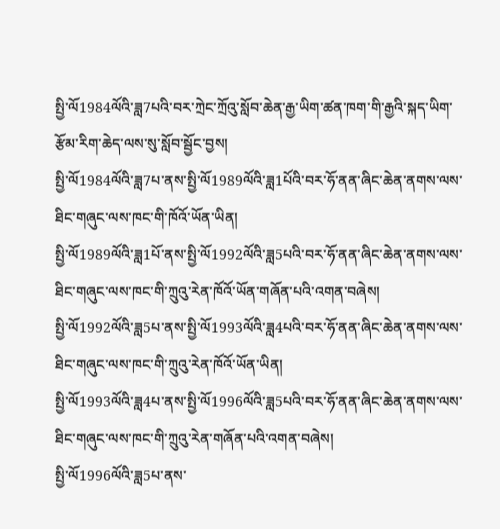སྤྱི་ལོ1984ལོའི་ཟླ7པའི་བར་ཀྲེང་ཀྲོའུ་སློབ་ཆེན་རྒྱ་ཡིག་ཚན་ཁག་གི་རྒྱའི་སྐད་ཡིག་རྩོམ་རིག་ཆེད་ལས་སུ་སློབ་སྦྱོང་བྱས།
སྤྱི་ལོ1984ལོའི་ཟླ7པ་ནས་སྤྱི་ལོ1989ལོའི་ཟླ1པོའི་བར་ཧོ་ནན་ཞིང་ཆེན་ནགས་ལས་ཐིང་གཞུང་ལས་ཁང་གི་ཁོའོ་ཡོན་ཡིན།
སྤྱི་ལོ1989ལོའི་ཟླ1པོ་ནས་སྤྱི་ལོ1992ལོའི་ཟླ5པའི་བར་ཧོ་ནན་ཞིང་ཆེན་ནགས་ལས་ཐིང་གཞུང་ལས་ཁང་གི་ཀྲུའུ་རེན་ཁོའོ་ཡོན་གཞོན་པའི་འགན་བཞེས།
སྤྱི་ལོ1992ལོའི་ཟླ5པ་ནས་སྤྱི་ལོ1993ལོའི་ཟླ4པའི་བར་ཧོ་ནན་ཞིང་ཆེན་ནགས་ལས་ཐིང་གཞུང་ལས་ཁང་གི་ཀྲུའུ་རེན་ཁོའོ་ཡོན་ཡིན།
སྤྱི་ལོ1993ལོའི་ཟླ4པ་ནས་སྤྱི་ལོ1996ལོའི་ཟླ5པའི་བར་ཧོ་ནན་ཞིང་ཆེན་ནགས་ལས་ཐིང་གཞུང་ལས་ཁང་གི་ཀྲུའུ་རེན་གཞོན་པའི་འགན་བཞེས།
སྤྱི་ལོ1996ལོའི་ཟླ5པ་ནས་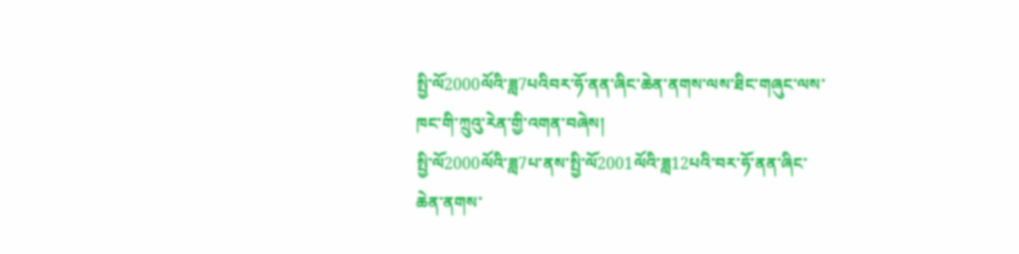སྤྱི་ལོ2000ལོའི་ཟླ7པའིབར་ཧོ་ནན་ཞིང་ཆེན་ནགས་ལས་ཐིང་གཞུང་ལས་ཁང་གི་ཀྲུའུ་རེན་གྱི་འགན་བཞེས།
སྤྱི་ལོ2000ལོའི་ཟླ7པ་ནས་སྤྱི་ལོ2001ལོའི་ཟླ12པའི་བར་ཧོ་ནན་ཞིང་ཆེན་ནགས་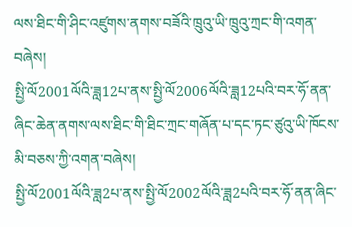ལས་ཐིང་གི་ཤིང་འཛུགས་ནགས་བཟོའི་ཁྲུའུ་ཡི་ཁྲུའུ་ཀྲང་གི་འགན་བཞེས།
སྤྱི་ལོ2001ལོའི་ཟླ12པ་ནས་སྤྱི་ལོ2006ལོའི་ཟླ12པའི་བར་ཧོ་ནན་ཞིང་ཆེན་ནགས་ལས་ཐིང་གི་ཐིང་ཀྲང་གཞོན་པ་དང་ཏང་ཙུའུ་ཡི་ཁོངས་མི་བཅས་ཀྱི་འགན་བཞེས།
སྤྱི་ལོ2001ལོའི་ཟླ2པ་ནས་སྤྱི་ལོ2002ལོའི་ཟླ2པའི་བར་ཧོ་ནན་ཞིང་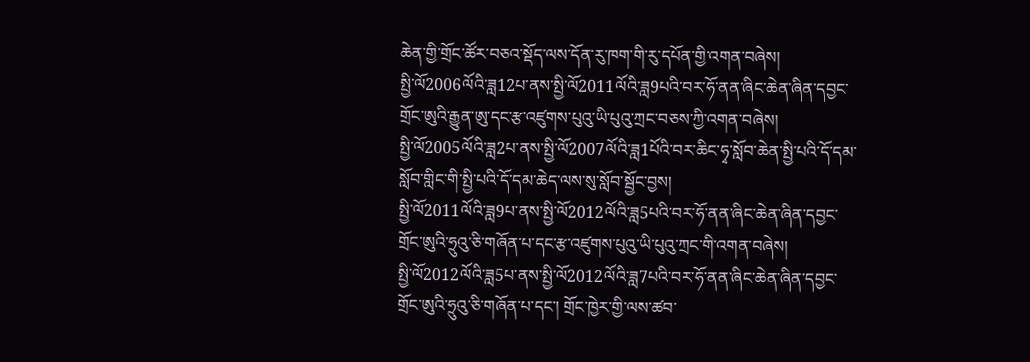ཆེན་གྱི་གྲོང་ཚོར་བཅའ་སྡོད་ལས་དོན་རུ་ཁག་གི་རུ་དཔོན་གྱི་འགན་བཞེས།
སྤྱི་ལོ2006ལོའི་ཟླ12པ་ནས་སྤྱི་ལོ2011ལོའི་ཟླ9པའི་བར་ཧོ་ནན་ཞིང་ཆེན་ཞིན་དབྱང་གྲོང་ཨུའི་རྒྱུན་ཨུ་དང་རྩ་འཛུགས་པུའུ་ཡི་པུའུ་ཀྲང་བཅས་ཀྱི་འགན་བཞེས།
སྤྱི་ལོ2005ལོའི་ཟླ2པ་ནས་སྤྱི་ལོ2007ལོའི་ཟླ1པོའི་བར་ཆིང་ཧྭ་སློབ་ཆེན་སྤྱི་པའི་དོ་དམ་སློབ་གླིང་གི་སྤྱི་པའི་དོ་དམ་ཆེད་ལས་སུ་སློབ་སྦྱོང་བྱས།
སྤྱི་ལོ2011ལོའི་ཟླ9པ་ནས་སྤྱི་ལོ2012ལོའི་ཟླ5པའི་བར་ཧོ་ནན་ཞིང་ཆེན་ཞིན་དབྱང་གྲོང་ཨུའི་ཧྲུའུ་ཅི་གཞོན་པ་དང་རྩ་འཛུགས་པུའུ་ཡི་པུའུ་ཀྲང་གི་འགན་བཞེས།
སྤྱི་ལོ2012ལོའི་ཟླ5པ་ནས་སྤྱི་ལོ2012ལོའི་ཟླ7པའི་བར་ཧོ་ནན་ཞིང་ཆེན་ཞིན་དབྱང་གྲོང་ཨུའི་ཧྲུའུ་ཅི་གཞོན་པ་དང་། གྲོང་ཁྱེར་གྱི་ལས་ཚབ་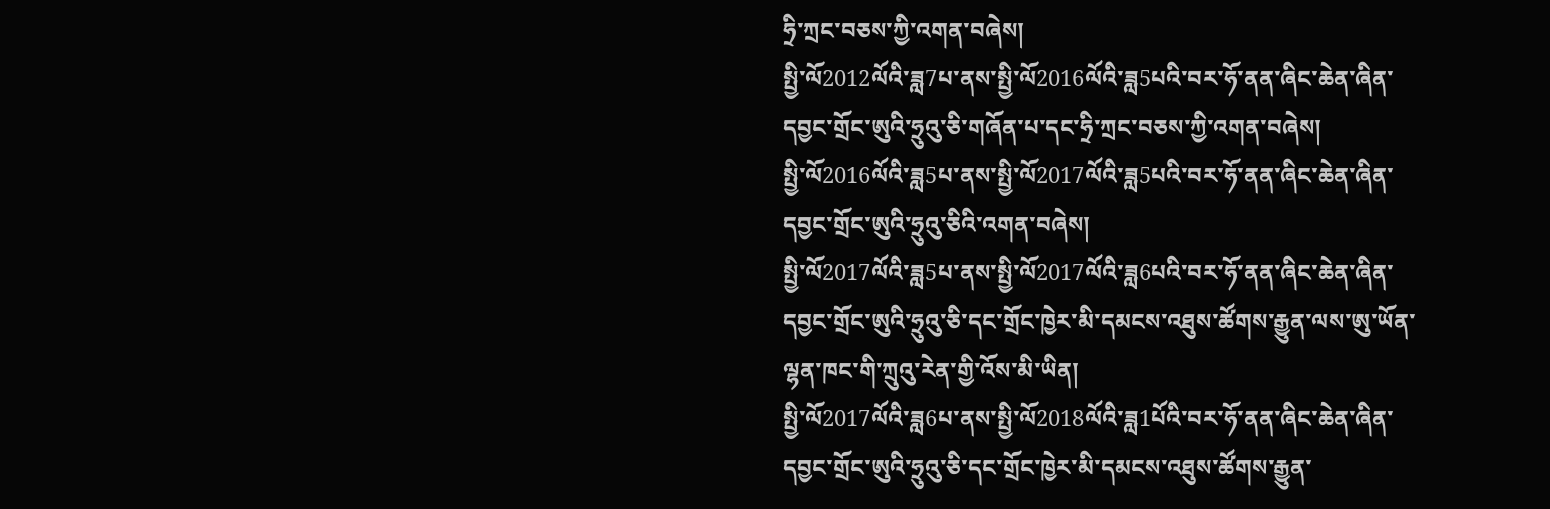ཧྲི་ཀྲང་བཅས་ཀྱི་འགན་བཞེས།
སྤྱི་ལོ2012ལོའི་ཟླ7པ་ནས་སྤྱི་ལོ2016ལོའི་ཟླ5པའི་བར་ཧོ་ནན་ཞིང་ཆེན་ཞིན་དབྱང་གྲོང་ཨུའི་ཧྲུའུ་ཅི་གཞོན་པ་དང་ཧྲི་ཀྲང་བཅས་ཀྱི་འགན་བཞེས།
སྤྱི་ལོ2016ལོའི་ཟླ5པ་ནས་སྤྱི་ལོ2017ལོའི་ཟླ5པའི་བར་ཧོ་ནན་ཞིང་ཆེན་ཞིན་དབྱང་གྲོང་ཨུའི་ཧྲུའུ་ཅིའི་འགན་བཞེས།
སྤྱི་ལོ2017ལོའི་ཟླ5པ་ནས་སྤྱི་ལོ2017ལོའི་ཟླ6པའི་བར་ཧོ་ནན་ཞིང་ཆེན་ཞིན་དབྱང་གྲོང་ཨུའི་ཧྲུའུ་ཅི་དང་གྲོང་ཁྱེར་མི་དམངས་འཐུས་ཚོགས་རྒྱུན་ལས་ཨུ་ཡོན་ལྷན་ཁང་གི་ཀྲུའུ་རེན་གྱི་འོས་མི་ཡིན།
སྤྱི་ལོ2017ལོའི་ཟླ6པ་ནས་སྤྱི་ལོ2018ལོའི་ཟླ1པོའི་བར་ཧོ་ནན་ཞིང་ཆེན་ཞིན་དབྱང་གྲོང་ཨུའི་ཧྲུའུ་ཅི་དང་གྲོང་ཁྱེར་མི་དམངས་འཐུས་ཚོགས་རྒྱུན་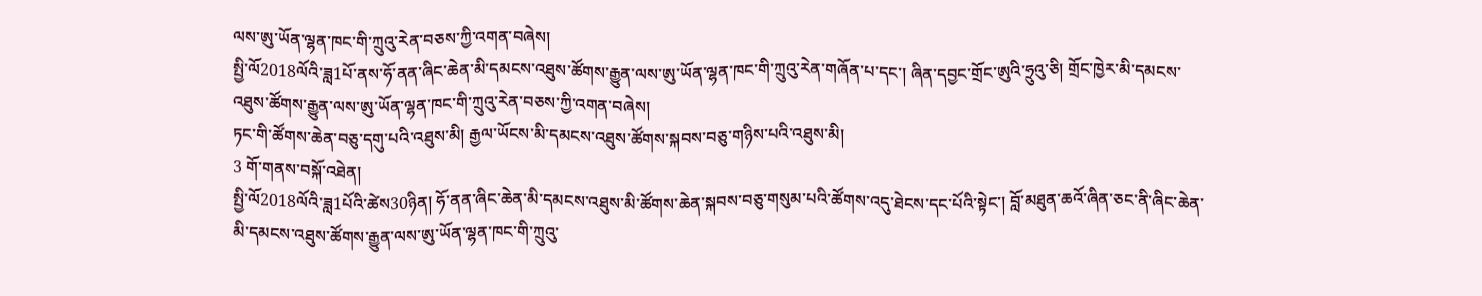ལས་ཨུ་ཡོན་ལྷན་ཁང་གི་ཀྲུའུ་རེན་བཅས་ཀྱི་འགན་བཞེས།
སྤྱི་ལོ2018ལོའི་ཟླ1པོ་ནས་ཧོ་ནན་ཞིང་ཆེན་མི་དམངས་འཐུས་ཚོགས་རྒྱུན་ལས་ཨུ་ཡོན་ལྷན་ཁང་གི་ཀྲུའུ་རེན་གཞོན་པ་དང་། ཞིན་དབྱང་གྲོང་ཨུའི་ཧྲུའུ་ཅི། གྲོང་ཁྱེར་མི་དམངས་འཐུས་ཚོགས་རྒྱུན་ལས་ཨུ་ཡོན་ལྷན་ཁང་གི་ཀྲུའུ་རེན་བཅས་ཀྱི་འགན་བཞེས།
ཏང་གི་ཚོགས་ཆེན་བཅུ་དགུ་པའི་འཐུས་མི། རྒྱལ་ཡོངས་མི་དམངས་འཐུས་ཚོགས་སྐབས་བཅུ་གཉིས་པའི་འཐུས་མི།
3 གོ་གནས་བསྐོ་འཐེན།
སྤྱི་ལོ2018ལོའི་ཟླ1པོའི་ཚེས30ཉིན། ཧོ་ནན་ཞིང་ཆེན་མི་དམངས་འཐུས་མི་ཚོགས་ཆེན་སྐབས་བཅུ་གསུམ་པའི་ཚོགས་འདུ་ཐེངས་དང་པོའི་སྟེང་། བློ་མཐུན་ཆའོ་ཞིན་ཅང་ནི་ཞིང་ཆེན་མི་དམངས་འཐུས་ཚོགས་རྒྱུན་ལས་ཨུ་ཡོན་ལྷན་ཁང་གི་ཀྲུའུ་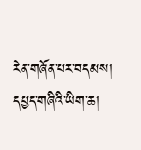རེན་གཞོན་པར་བདམས།
དཔྱད་གཞིའི་ཡིག་ཆ།